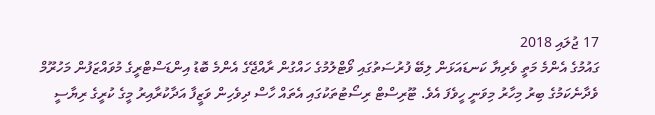17 ޖުލައި 2018
ގައުމުގެ އެންމެ މަތީ ވެރިޔާ ކަނޑައަޅަން ލިބޭ ފުރުސަތުގައި ވޯޓްލުމުގެ ހައްގުން ރާއްޖޭގެ އެންމެ ބޮޑު އިންޑަސްޓްރީގެ މުވައްޒަފުން މަހުރޫމް ވެދާނެކަމުގެ ބިރު މިހާރު މިވަނީ ހީވެފަ އެވެ. ޓޫރިސްޓް ރިސޯޓުތަކުގައި އެތައް ހާސް ދިވެހިން ވަޒީފާ އަދާކުރާއިރު މީގެ ކުރީގެ ރިޔާސީ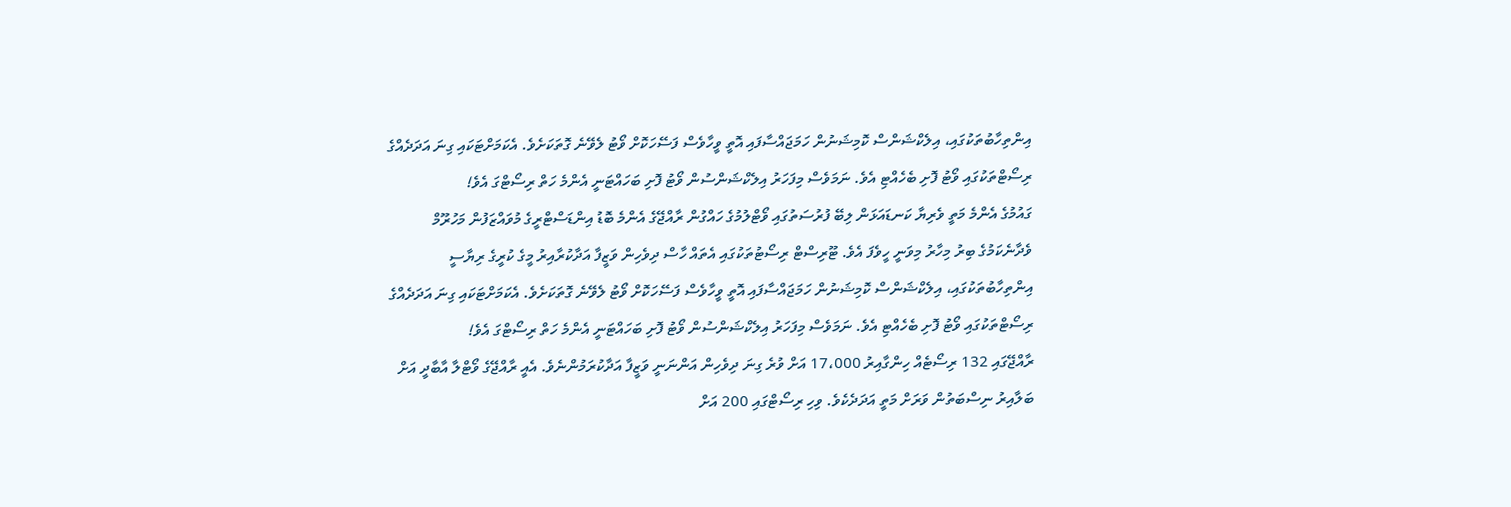އިންތިހާބުތަކުގައި، އިލެކްޝަންސް ކޮމިޝަނުން ހަމަޖައްސާފައި އޮތީ ވީހާވެސް ފަސޭހަކޮށް ވޯޓު ލެވޭނެ ގޮތަކަށެވެ. އެކަމަށްޓަކައި ގިނަ އަދަދެއްގެ ރިސޯޓްތަކުގައި ވޯޓު ފޮށި ބެހެއްޓި އެވެ. ނަމަވެސް މިފަހަރު އިލެކްޝަންސުން ވޯޓު ފޮށި ބަހައްޓަނީ އެންމެ ހަތް ރިސޯޓްގަ އެވެ!
ގައުމުގެ އެންމެ މަތީ ވެރިޔާ ކަނޑައަޅަން ލިބޭ ފުރުސަތުގައި ވޯޓްލުމުގެ ހައްގުން ރާއްޖޭގެ އެންމެ ބޮޑު އިންޑަސްޓްރީގެ މުވައްޒަފުން މަހުރޫމް ވެދާނެކަމުގެ ބިރު މިހާރު މިވަނީ ހީވެފަ އެވެ. ޓޫރިސްޓް ރިސޯޓުތަކުގައި އެތައް ހާސް ދިވެހިން ވަޒީފާ އަދާކުރާއިރު މީގެ ކުރީގެ ރިޔާސީ އިންތިހާބުތަކުގައި، އިލެކްޝަންސް ކޮމިޝަނުން ހަމަޖައްސާފައި އޮތީ ވީހާވެސް ފަސޭހަކޮށް ވޯޓު ލެވޭނެ ގޮތަކަށެވެ. އެކަމަށްޓަކައި ގިނަ އަދަދެއްގެ ރިސޯޓްތަކުގައި ވޯޓު ފޮށި ބެހެއްޓި އެވެ. ނަމަވެސް މިފަހަރު އިލެކްޝަންސުން ވޯޓު ފޮށި ބަހައްޓަނީ އެންމެ ހަތް ރިސޯޓްގަ އެވެ!
ރާއްޖޭގައި 132 ރިސޯޓެއް ހިންގާއިރު 17،000 އަށް ވުރެ ގިނަ ދިވެހިން އަންނަނީ ވަޒީފާ އަދާކުރަމުންނެވެ. އެއީ ރާއްޖޭގެ ވޯޓްލާ އާބާދީ އަށް ބަލާއިރު ނިސްބަތުން ވަރަށް މަތީ އަދަދެކެވެ. ވިހި ރިސޯޓްގައި 200 އަށް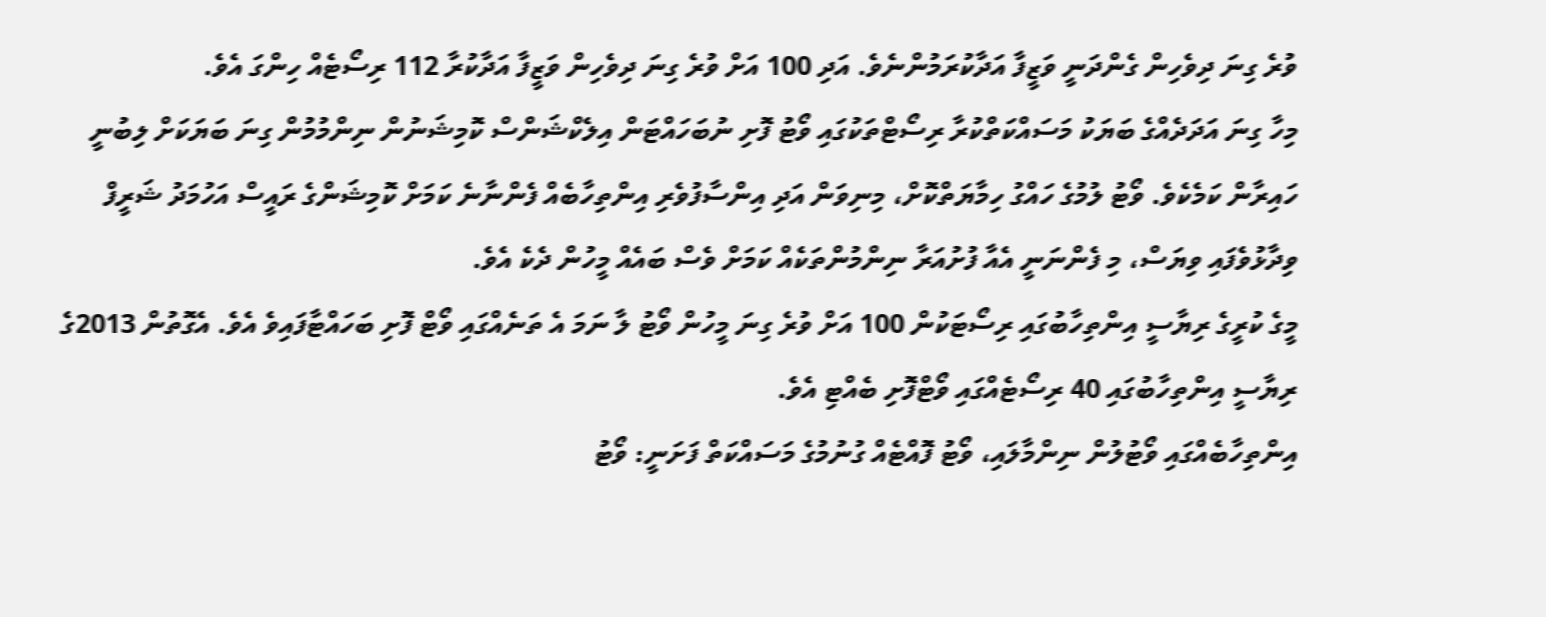ވުރެ ގިނަ ދިވެހިން ގެންދަނީ ވަޒީފާ އަދާކުރަމުންނެވެ. އަދި 100 އަށް ވުރެ ގިނަ ދިވެހިން ވަޒީފާ އަދާކުރާ 112 ރިސޯޓެއް ހިންގަ އެވެ.
މިހާ ގިނަ އަދަދެއްގެ ބަޔަކު މަސައްކަތްކުރާ ރިސޯޓްތަކުގައި ވޯޓު ފޮށި ނުބަހައްޓަން އިލެކްޝަންސް ކޮމިޝަނުން ނިންމުމުން ގިނަ ބަޔަކަށް ލިބުނީ ހައިރާން ކަމެކެވެ. ވޯޓު ލުމުގެ ހައްގު ހިމާޔަތްކޮށް، މިނިވަން އަދި އިންސާފުވެރި އިންތިހާބެއް ފެންނާނެ ކަމަށް ކޮމިޝަންގެ ރައީސް އަހުމަދު ޝަރީފް ވިދާޅުވެފައި ވިޔަސް، މި ފެންނަނީ އެއާ ފުށުއަރާ ނިންމުންތަކެއް ކަމަށް ވެސް ބައެއް މީހުން ދެކެ އެވެ.
މީގެ ކުރީގެ ރިޔާސީ އިންތިހާބުގައި ރިސޯޓަކުން 100 އަށް ވުރެ ގިނަ މީހުން ވޯޓު ލާ ނަމަ އެ ތަނެއްގައި ވޯޓް ފޮށި ބަހައްޓާފައިވެ އެވެ. އެގޮތުން 2013ގެ ރިޔާސީ އިންތިހާބުގައި 40 ރިސޯޓެއްގައި ވޯޓްފޮށި ބެއްޓި އެވެ.
އިންތިހާބެއްގައި ވޯޓުލުން ނިންމާލައި، ވޯޓު ފޮއްޓެއް ގުނުމުގެ މަސައްކަތް ފަށަނީ: ވޯޓު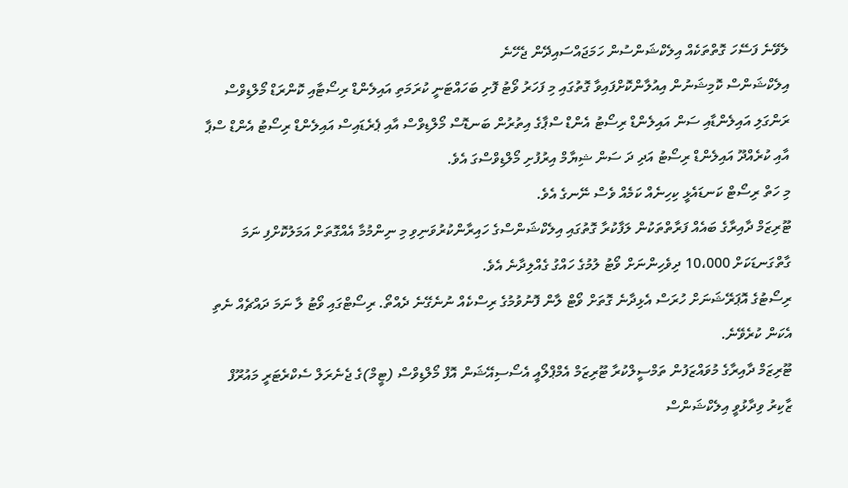ލެވޭނެ ފަސޭހަ ގޮތްތަކެއް އިލެކްޝަންސުން ހަމަޖައްސައިދޭން ޖެހޭނެ
އިލެކްޝަންސް ކޮމިޝަނުން އިއުލާންކޮށްފައިވާ ގޮތުގައި މި ފަހަރު ވޯޓު ފޮށި ބަހައްޓަނީ ކުރަމަތި އައިލެންޑް ރިސޯޓާއި ކޮންރަޑް މޯލްޑިވްސް ރަންގަލި އައިލެންޑާއި ސަން އައިލެންޑް ރިސޯޓު އެންޑް ސްޕާގެ އިތުރުން ބަނޑޮސް މޯލްޑިވްސް އާއި ޕެރެޑައިސް އައިލެންޑް ރިސޯޓު އެންޑް ސްޕާ އާއި ކުރެއްދޫ އައިލެންޑް ރިސޯޓު އަދި ދަ ސަން ޝިޔާމް އިރުފުށި މޯލްޑިވްސްގަ އެވެ.
މި ހަތް ރިސޯޓް ކަނޑައެޅީ ކިހިނެއް ކަމެއް ވެސް ނޭނގެ އެވެ.
ޓޫރިޒަމް ދާއިރާގެ ބައެއް ފަރާތްތަކުން ލަފާކުރާ ގޮތުގައި އިލެކްޝަންސްގެ ހައިރާންކުރުވަނިވި މި ނިންމުމާ އެއްގޮތަށް އަމަލުކޮށްފި ނަމަ ގާތްގަނޑަކަށް 10،000 ދިވެހިންނަށް ވޯޓު ލުމުގެ ހައްގު ގެއްލިދާނެ އެވެ.
ރިސޯޓުގެ އޮޕަރޭޝަނަށް ހުރަސް އެޅިދާނެ ގޮތަށް ވޯޓް ލާން ފޮނުވުމުގެ ރިސްކެއް ނުނެގޭނެ ދެއްތޯ. ރިސޯޓްގައި ވޯޓު ލާ ނަމަ ދައްޗެއް ނެތި އެކަން ކުރެވޭނެ.
ޓޫރިޒަމް ދާއިރާގެ މުވައްޒަފުން ތަމްސީލްކުރާ ޓޫރިޒަމް އެމްޕްލޯއީ އެސޯސިއޭޝަން އޮފް މޯލްޑިވްސް (ޓީމް)ގެ ޖެނެރަލް ސެކްރެޓަރީ މައުރޫފް ޒާކިރު ވިދާޅުވީ އިލެކްޝަންސް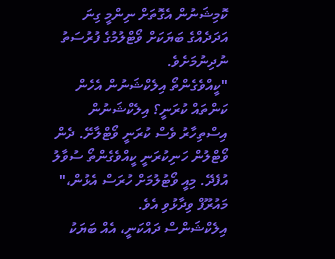ކޮމިޝަނުން އެގޮތަށް ނިންމީ ގިނަ އަދަދެއްގެ ބަޔަކަށް ވޯޓްލުމުގެ ފުރުސަތު ނުދިނުމަށެވެ.
"ކީއްވެގެންތޯ އިލެކްޝަނުން އެހެން ކަންތައް ކުރަނީ؟ އިލެކްޝަނުން އިސްތިހާރު ވެސް ކުރަނީ ވޯޓްލާށޭ. ދެން ވޯޓްލުން ހަނިކުރަނީ ކީއްވެގެންތޯ ސުވާލު އުފެދޭ. މިއީ ވޯޓުލުމަށް ހުރަސް އެޅުން،" މައުރޫފް ވިދާޅުވި އެވެ.
އިލެކްޝަންސް ދައްކަނީ، އެއް ބަޔަކު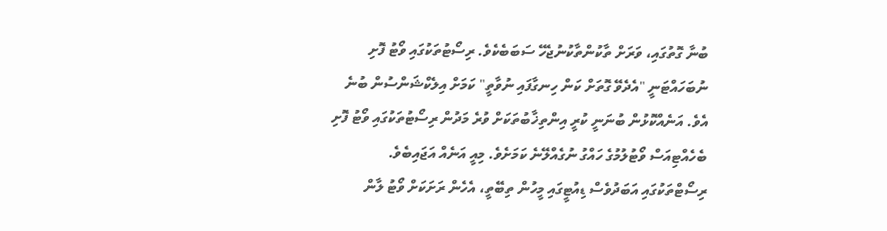ބުނާ ގޮތުގައި، ވަރަށް ތާކުންތާކުނުޖެހޭ ސަބަބެކެވެ. ރިސޯޓުތަކުގައި ވޯޓު ފޮށި ނުބަހައްޓަނީ "އެދެވޭ ގޮތަށް ކަން ހިނގާފައި ނުވާތީ" ކަމަށް އިލެކްޝަންސުން ބުނެ އެވެ. އަނެއްކޮޅުން ބުނަނީ ކުރީ އިންތިޚާބުތަކަށް ވުރެ މަދުން ރިސޯޓުތަކުގައި ވޯޓު ފޮށި ބެހެއްޓިއަސް ވޯޓުލުމުގެ ހައްގު ނުގެއްލޭނެ ކަމަށެވެ. މިއީ އަނެއް އަޖައިބެވެ. ރިސޯޓްތަކުގައި އަބަދުވެސް ޑިއުޓީގައި މީހުން ތިބޭތީ، އެހެން ރަށަކަށް ވޯޓު ލާން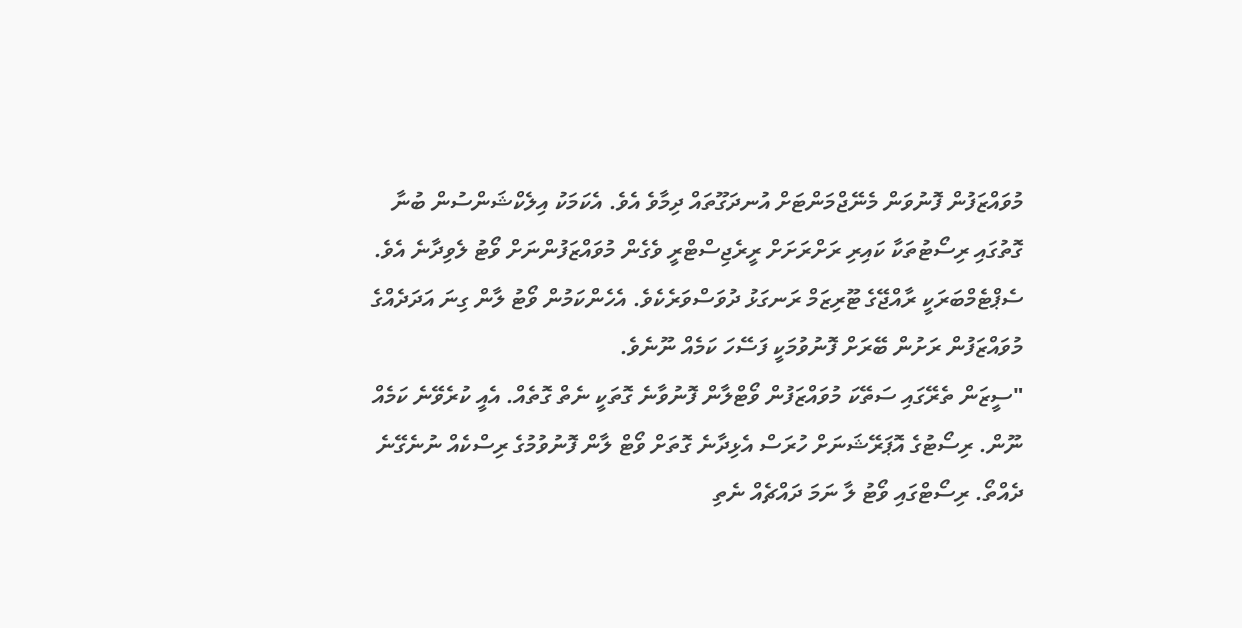މުވައްޒަފުން ފޮނުވަން މެނޭޖްމަންޓަށް އުނދަގޫތައް ދިމާވެ އެވެ. އެކަމަކު އިލެކްޝަންސުން ބުނާ ގޮތުގައި ރިސޯޓުތަކާ ކައިރި ރަށްރަށަށް ރީރެޖިސްޓްރީ ވެގެން މުވައްޒަފުންނަށް ވޯޓު ލެވިދާނެ އެވެ.
ސެޕްޓެމްބަރަކީ ރާއްޖޭގެ ޓޫރިޒަމް ރަނގަޅު ދުވަސްވަރެކެވެ. އެހެންކަމުން ވޯޓު ލާން ގިނަ އަދަދެއްގެ މުވައްޒަފުން ރަށުން ބޭރަށް ފޮނުވުމަކީ ފަސޭހަ ކަމެއް ނޫނެވެ.
"ސީޒަން ތެރޭގައި ސަތޭކަ މުވައްޒަފުން ވޯޓްލާން ފޮނުވާނެ ގޮތަކީ ނެތް ގޮތެއް. އެއީ ކުރެވޭނެ ކަމެއް ނޫން. ރިސޯޓުގެ އޮޕަރޭޝަނަށް ހުރަސް އެޅިދާނެ ގޮތަށް ވޯޓް ލާން ފޮނުވުމުގެ ރިސްކެއް ނުނެގޭނެ ދެއްތޯ. ރިސޯޓްގައި ވޯޓު ލާ ނަމަ ދައްޗެއް ނެތި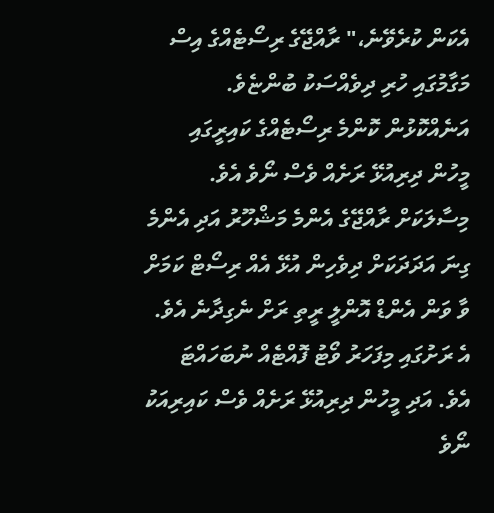އެކަން ކުރެވޭނެ،" ރާއްޖޭގެ ރިސޯޓެއްގެ އިސް މަގާމުގައި ހުރި ދިވެއްސަކު ބުންޏެވެ.
އަނެއްކޮޅުން ކޮންމެ ރިސޯޓެއްގެ ކައިރީގައި މީހުން ދިރިއުޅޭ ރަށެއް ވެސް ނޯވެ އެވެ. މިސާލަކަށް ރާއްޖޭގެ އެންމެ މަޝްހޫރު އަދި އެންމެ ގިނަ އަދަދަކަށް ދިވެހިން އުޅޭ އެއް ރިސޯޓް ކަމަށް ވާ ވަން އެންޑް އޮންލީ ރީތި ރަށް ނެގިދާނެ އެވެ. އެ ރަށުގައި މިފަހަރު ވޯޓު ފޮއްޓެއް ނުބަހައްޓަ އެވެ. އަދި މީހުން ދިރިއުޅޭ ރަށެއް ވެސް ކައިރިއަކު ނޯވެ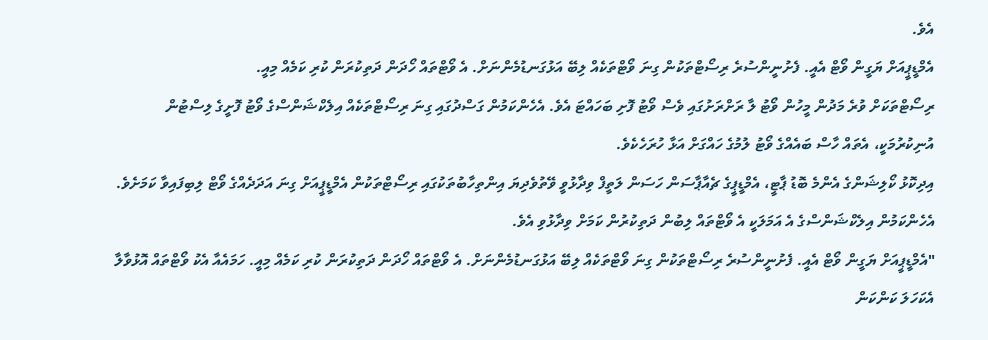އެވެ.
އެމްޑީޕީއަށް ޔަގީން ވޯޓް އެއީ. ފެށުނީންސުރެ ރިސޯޓްތަކުން ގިނަ ވޯޓްތަކެއް ލިބޭ އަޅުގަނޑުމެންނަށް. އެ ވޯޓްތައް ހޯދަން ދަތިކުރަން ކުރި ކަމެއް މިއީ.
ރިސޯޓްތަކަށް ވުރެ މަދުން މީހުން ވޯޓު ލާ ރަށްރަށުގައި ވެސް ވޯޓު ފޮށި ބަހައްޓަ އެވެ. އެހެންކަމުން ގަސްދުގައި ގިނަ ރިސޯޓްތަކެއް އިލެކްޝަންސްގެ ވޯޓު ފޮށީގެ ލިސްޓުން އުނިކުރުމަކީ، އެތައް ހާސް ބައެއްގެ ވޯޓު ލުމުގެ ހައްގަށް އަޅާ ހުރަހެކެވެ.
އިދިކޮޅު ކޯލިޝަންގެ އެންމެ ބޮޑު ޕާޓީ، އެމްޑީޕީގެ ޗެއާޕާސަން ހަސަން ލަތީފް ވިދާޅުވީ ވޭތުވެދިޔަ އިންތިހާބުތަކުގައި ރިސޯޓްތަކުން އެމްޑީޕީއަށް ގިނަ އަދަދެއްގެ ވޯޓް ލިބިފައިވާ ކަމަށެވެ. އެހެންކަމުން އިލެކްޝަންސްގެ އެ އަމަލަކީ އެ ވޯޓްތައް ލިބުން ދަތިކުރުން ކަމަށް ވިދާޅުވި އެވެ.
"އެމްޑީޕީއަށް ޔަގީން ވޯޓް އެއީ. ފެށުނީންސުރެ ރިސޯޓްތަކުން ގިނަ ވޯޓްތަކެއް ލިބޭ އަޅުގަނޑުމެންނަށް. އެ ވޯޓްތައް ހޯދަން ދަތިކުރަން ކުރި ކަމެއް މިއީ. ހަމައެއާ އެކު ވޯޓްތައް އޮޅުވާލާ އެކަހަލަ ކަންކަން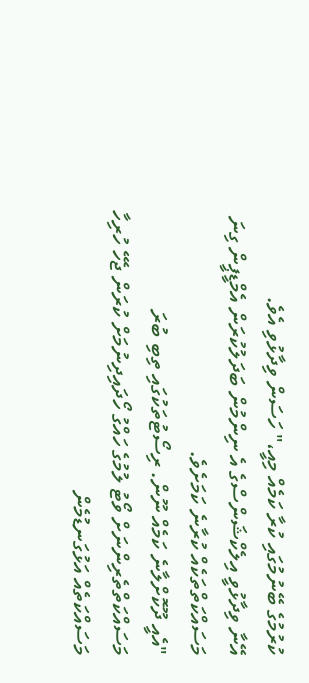ކުރުމުގެ ބޭނުމުގައި ކުރާ ކަމެއް މިއީ،" ހަސަން ވިދާޅުވި އެވެ.
އޭނާ ވިދާޅުވީ އިލެކްޝަންސްގެ އެ ނިންމުން ބަދަލުކުރަން އެމްޑީޕީން ގިނަ މަސައްކަތްތަކެއް ކުރާނެ ކަމަށެވެ.
"އެއީ ދޫކޮށްލާނެ ކަމެއް ނޫން. ރިސޯޓުތަކުގައި ތިބި ބުރަ މަސައްކަތްތެރިންނަށް ވޯޓު ލުމުގެ ހައްގު ހޯދައިދިނުމަށް ކުރަން ޖެހޭ ހުރިހާ މަސައްކަތެއް އަޅުގަނޑުމެން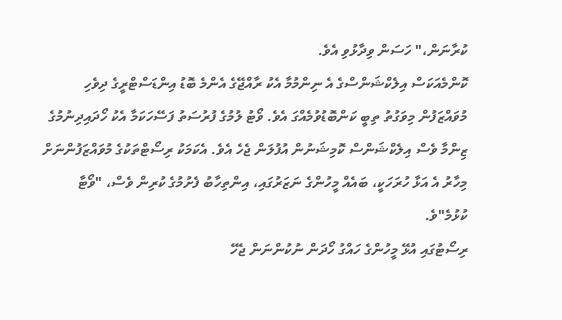ކުރާނަން،" ހަސަން ވިދާޅުވި އެވެ.
ކޮންމެއަކަސް އިލެކްޝަންސްގެ އެ ނިންމުމާ އެކު ރާއްޖޭގެ އެންމެ ބޮޑު އިންޑަސްޓްރީގެ ދިވެހި މުވައްޒަފުން މިވަގުތު ތިބީ ކަންބޮޑުވުމެއްގަ އެވެ. ވޯޓު ލުމުގެ ފުރުސަތު ފަސޭހަކަމާ އެކު ހޯދައިދިނުމުގެ ޒިންމާ ވެސް އިލެކްޝަންސް ކޮމިޝަނުން އުފުލަން ޖެހެ އެވެ. އެކަމަކު ރިސޯޓްތަކުގެ މުވައްޒަފުންނަށް މިހާރު އެ އަޅާ ހުރަހަކީ، ބައެއް މީހުންގެ ނަޒަރުގައި، އިންތިހާބު ފެށުމުގެ ކުރިން ވެސް، "ވޯޓާ ކުޅުމެ"ވެ.
ރިސޯޓުގައި އުޅޭ މީހުންގެ ހައްގު ހޯދަން ނުކުންނަން ޖެހޭ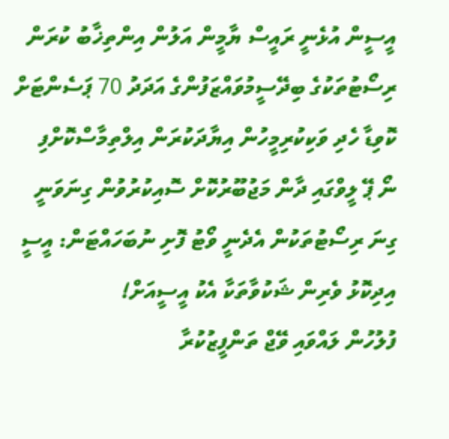އީސީން އުޅެނީ ރައީސް ޔާމީން އަލުން އިންތިޚާބު ކުރަން
ރިސޯޓުތަކުގެ ބިދޭސީމުވައްޒަފުންގެ އަދަދު 70 ޕަސެންޓަށް
ކޮވިޑާ ހެދި ވަކިކުރިމީހުން އިޔާދަކުރަން އިލްތިމާސްކޮށްފި
ނޯ ޕޭ ލީވްގައި ދާން މަޖުބޫރުކޮށް ސޮއިކުރުވުން ގިނަވަނީ
ގިނަ ރިސޯޓުތަކުން އެދެނީ ވޯޓު ފޮށި ނުބަހައްޓަން: އީސީ
އިދިކޮޅު ވެރިން ޝަކުވާތަކާ އެކު އީސީއަށް!
ފުލުހުން ލައްވައި ވޭޖް ތަންފީޒުކުރާ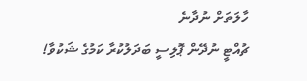ހާލަތަށް ނުދާނެ
ޗުއްޓީ ނުދޭން ޕޮލިސީ ބަދަލުކުރާ ކަމުގެ ޝަކުވާ!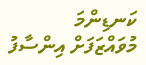ކަނޑިންމަ މުވައްޒަފަށް އިންސާފު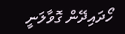ހޯދައިދޭން ގޮވާލަނީ